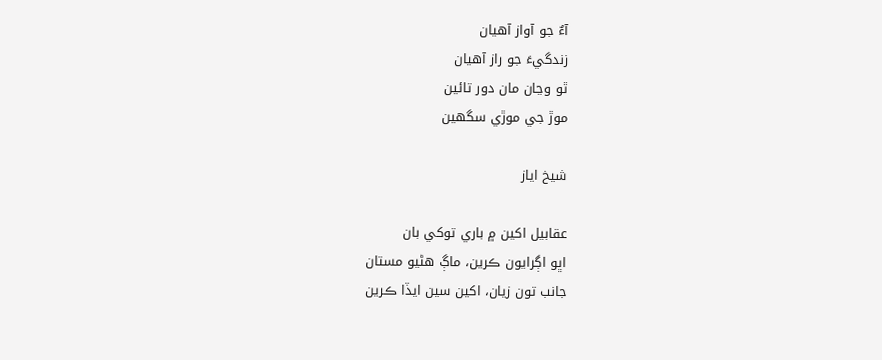آءٌ جو آواز آهيان
زندگيءَ جو راز آهيان
ٿو وڃان مان دور تائين
موڙ جي موڙي سگهين

شيخ اياز

عقابيل اکين ۾ باري توکي بان
اڀو اڳرايون ڪرين، ماڳ ھڻيو مستان
جانب تون زيان، اکين سين ايڏا ڪرين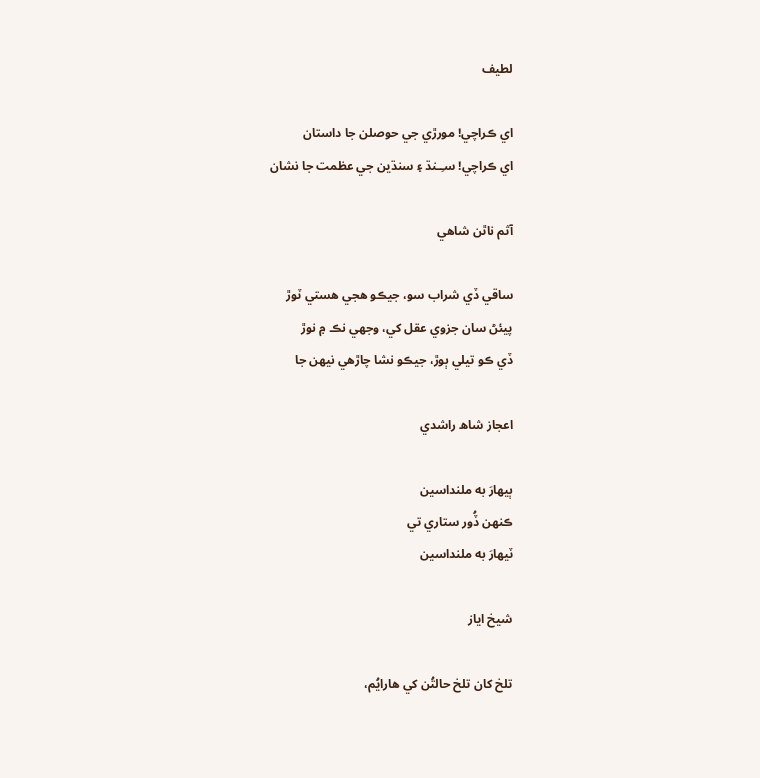لطيف

اي ڪراچي! مورڙي جي حوصلن جا داستان
اي ڪراچي! سـِـنڌ ۽ سنڌين جي عظمت جا نشان

آثم ناٿن شاھي

ساقي ڏي شراب سو، جيڪو ھجي ھستي ٽوڙ
پيئڻ سان جزوي عقل کي، وجھي نڪ ۾ نوڙ
ڏي ڪو تيلي ٻوڙ، جيڪو نشا چاڙھي نيھن جا

اعجاز شاھ راشدي

ٻيهارَ به ملنداسين
ڪنهن ڏُور ستاري تي
ٽيهارَ به ملنداسين

شيخ اياز

تلخ کان تلخ حالتُن کي هارايُم،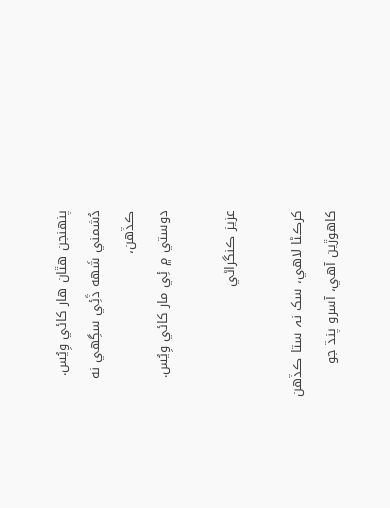پنهنجن هٿان هار کائي وِيُس.
دُشمني شَهه ڏَئِي سگِهي نه ڪڏهن،
دوستي ۾ ئِي مار کائي وِيُس.

عزيز ڪنگراڻي

کرڪڻا لاھي، سک نہ ستا ڪڏھن
کاھوڙين آھي، آسرو پنڌ جو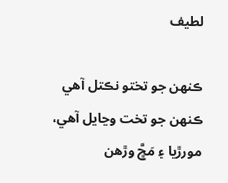لطيف

ڪنهن جو تختو نڪتل آهي
ڪنهن جو تخت وڃايل آهي،
مورڙيا ۽ مَڇَّ وڙهن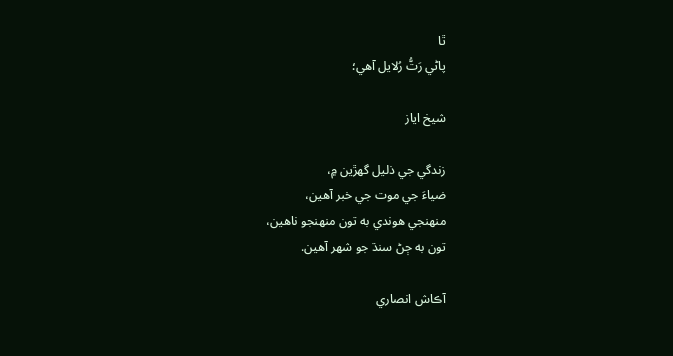ٿا
پاڻي رَتُّ رُلايل آهي؛

شيخ اياز

زندگي جي ذليل گھڙين ۾،
ضياءَ جي موت جي خبر آھين،
منھنجي ھوندي به تون منھنجو ناھين،
تون به ڄڻ سنڌ جو شھر آھين.

آڪاش انصاري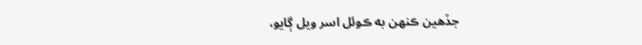جڏھين ڪنھن به ڪوئل اسر ويل ڳايو،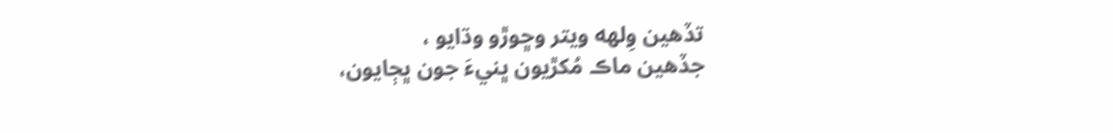تڏھين وِلھه ويتر وڇوڙو وڌايو ،
جڏھين ماڪ مُکڙيون ڀنيءَ جون ڀڄايون،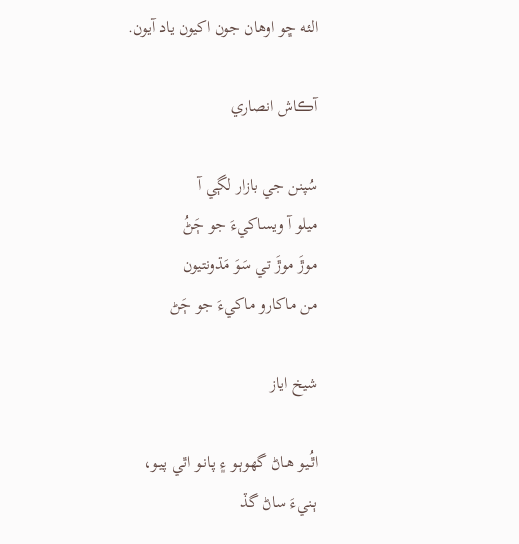الئه ڇو اوھان جون اکيون ياد آيون.

آڪاش انصاري

سُپنن جي بازار لڳي آ
ميلو آ ويساکيءَ جو ڄَڻُ
موڙَ موڙَ تي سَوَ مَڌونتيون
من ماکارو ماکيءَ جو ڄَڻ

شيخ اياز

اٿُـيو هـاڻ گهوٻـو ۽ پـانـو اٿي پيـو،
ٻـنيءَ ساڻ گڏ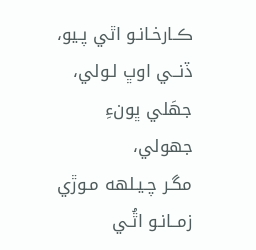ڪـارخـانـو اٿي پـيو،
ڏنــي اوڀ لـولي، جهَلي ڀونءِ جهولي،
مگـر چـيـلهه مـوڙي زمــانـو اٿُـي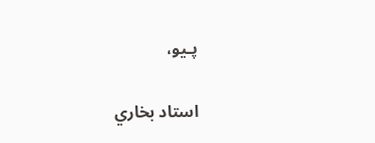پـيو،

استاد بخاري